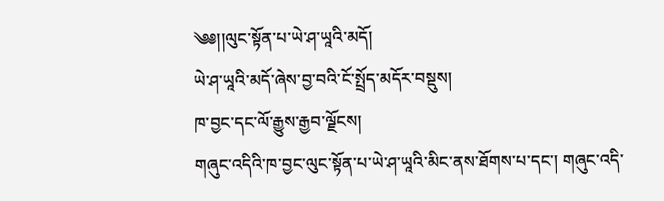༄༅།།ལུང་སྟོན་པ་ཡེ་ཤ་ཡཱའི་མདོ།
ཡེ་ཤ་ཡཱའི་མདོ་ཞེས་བྱ་བའི་ངོ་སྤྲོད་མདོར་བསྡུས།
ཁ་བྱང་དང་ལོ་རྒྱུས་རྒྱབ་ལྗོངས།
གཞུང་འདིའི་ཁ་བྱང་ལུང་སྟོན་པ་ཡེ་ཤ་ཡཱའི་མིང་ནས་ཐོགས་པ་དང་། གཞུང་འདི་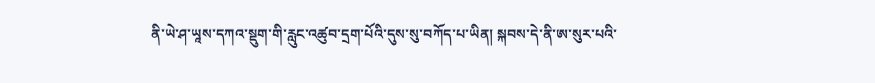ནི་ཡེ་ཤ་ཡཱས་དཀའ་སྡུག་གི་རླུང་འཚུབ་དྲག་པོའི་དུས་སུ་བཀོད་པ་ཡིན། སྐབས་དེ་ནི་ཨ་སུར་པའི་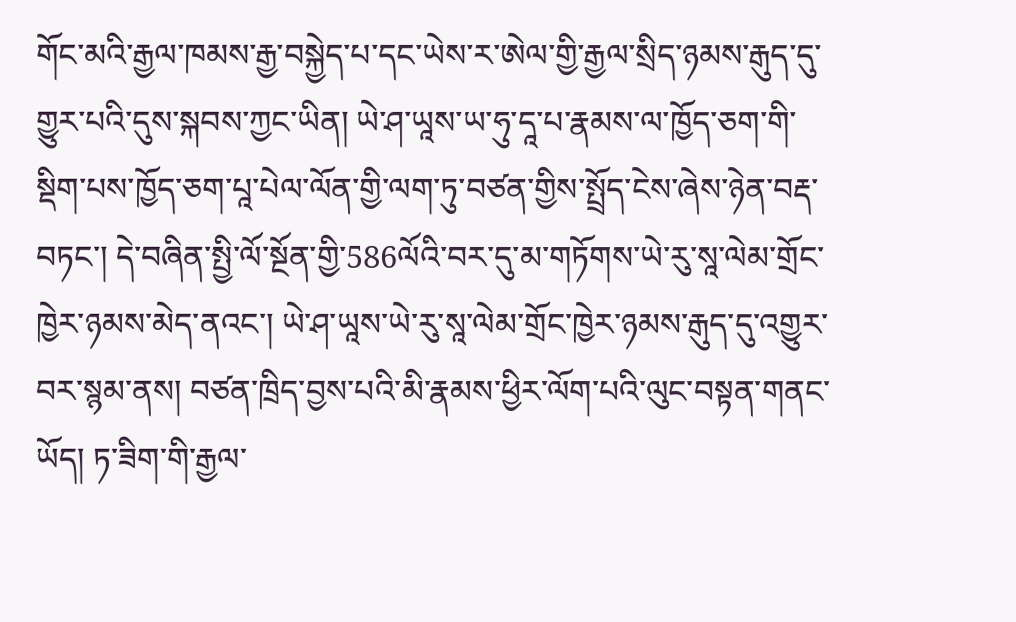གོང་མའི་རྒྱལ་ཁམས་རྒྱ་བསྐྱེད་པ་དང་ཡེས་ར་ཨེལ་གྱི་རྒྱལ་སྲིད་ཉམས་རྒུད་དུ་གྱུར་པའི་དུས་སྐབས་ཀྱང་ཡིན། ཡེ་ཤ་ཡཱས་ཡ་ཧུ་དཱ་པ་རྣམས་ལ་ཁྱོད་ཅག་གི་སྡིག་པས་ཁྱོད་ཅག་པཱ་པེལ་ལོན་གྱི་ལག་ཏུ་བཙན་གྱིས་སྤྲོད་ངེས་ཞེས་ཉེན་བརྡ་བཏང་། དེ་བཞིན་སྤྱི་ལོ་སྔོན་གྱི་586ལོའི་བར་དུ་མ་གཏོགས་ཡེ་རུ་སཱ་ལེམ་གྲོང་ཁྱེར་ཉམས་མེད་ནའང་། ཡེ་ཤ་ཡཱས་ཡེ་རུ་སཱ་ལེམ་གྲོང་ཁྱེར་ཉམས་རྒུད་དུ་འགྱུར་བར་སྙམ་ནས། བཙན་ཁྲིད་བྱས་པའི་མི་རྣམས་ཕྱིར་ལོག་པའི་ལུང་བསྟན་གནང་ཡོད། ཏ་ཟིག་གི་རྒྱལ་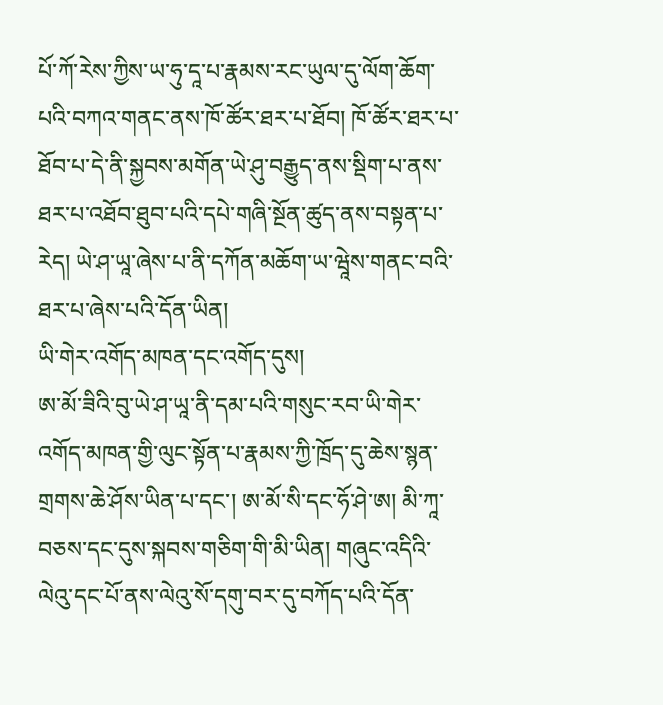པོ་ཀོ་རེས་ཀྱིས་ཡ་ཧུ་དཱ་པ་རྣམས་རང་ཡུལ་དུ་ལོག་ཆོག་པའི་བཀའ་གནང་ནས་ཁོ་ཚོར་ཐར་པ་ཐོབ། ཁོ་ཚོར་ཐར་པ་ཐོབ་པ་དེ་ནི་སྐྱབས་མགོན་ཡེ་ཤུ་བརྒྱུད་ནས་སྡིག་པ་ནས་ཐར་པ་འཐོབ་ཐུབ་པའི་དཔེ་གཞི་སྔོན་ཚུད་ནས་བསྟན་པ་རེད། ཡེ་ཤ་ཡཱ་ཞེས་པ་ནི་དཀོན་མཆོག་ཡ་ཝཱེས་གནང་བའི་ཐར་པ་ཞེས་པའི་དོན་ཡིན།
ཡི་གེར་འགོད་མཁན་དང་འགོད་དུས།
ཨ་མོ་ཟིའི་བུ་ཡེ་ཤ་ཡཱ་ནི་དམ་པའི་གསུང་རབ་ཡི་གེར་འགོད་མཁན་གྱི་ལུང་སྟོན་པ་རྣམས་ཀྱི་ཁྲོད་དུ་ཆེས་སྙན་གྲགས་ཆེ་ཤོས་ཡིན་པ་དང་། ཨ་མོ་སི་དང་ཧོ་ཤེ་ཨ། མི་ཀཱ་བཅས་དང་དུས་སྐབས་གཅིག་གི་མི་ཡིན། གཞུང་འདིའི་ལེའུ་དང་པོ་ནས་ལེའུ་སོ་དགུ་བར་དུ་བཀོད་པའི་དོན་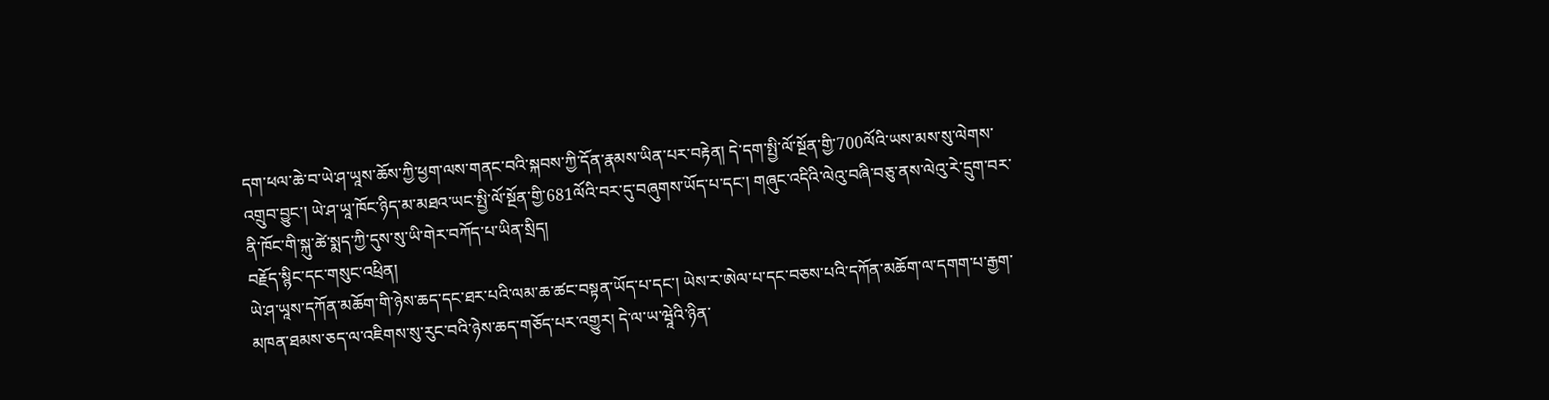དག་ཕལ་ཆེ་བ་ཡེ་ཤ་ཡཱས་ཆོས་ཀྱི་ཕྱག་ལས་གནང་བའི་སྐབས་ཀྱི་དོན་རྣམས་ཡིན་པར་བརྟེན། དེ་དག་སྤྱི་ལོ་སྔོན་གྱི་700ལོའི་ཡས་མས་སུ་ལེགས་འགྲུབ་བྱུང་། ཡེ་ཤ་ཡཱ་ཁོང་ཉིད་མ་མཐའ་ཡང་སྤྱི་ལོ་སྔོན་གྱི་681ལོའི་བར་དུ་བཞུགས་ཡོད་པ་དང་། གཞུང་འདིའི་ལེའུ་བཞི་བཅུ་ནས་ལེའུ་རེ་དྲུག་བར་ནི་ཁོང་གི་སྐུ་ཚེ་སྨད་ཀྱི་དུས་སུ་ཡི་གེར་བཀོད་པ་ཡིན་སྲིད།
བརྗོད་སྙིང་དང་གསུང་འཕྲིན།
ཡེ་ཤ་ཡཱས་དཀོན་མཆོག་གི་ཉེས་ཆད་དང་ཐར་པའི་ལམ་ཆ་ཚང་བསྟན་ཡོད་པ་དང་། ཡེས་ར་ཨེལ་པ་དང་བཅས་པའི་དཀོན་མཆོག་ལ་དགག་པ་རྒྱག་མཁན་ཐམས་ཅད་ལ་འཇིགས་སུ་རུང་བའི་ཉེས་ཆད་གཅོད་པར་འགྱུར། དེ་ལ་ཡ་ཝཱེའི་ཉིན་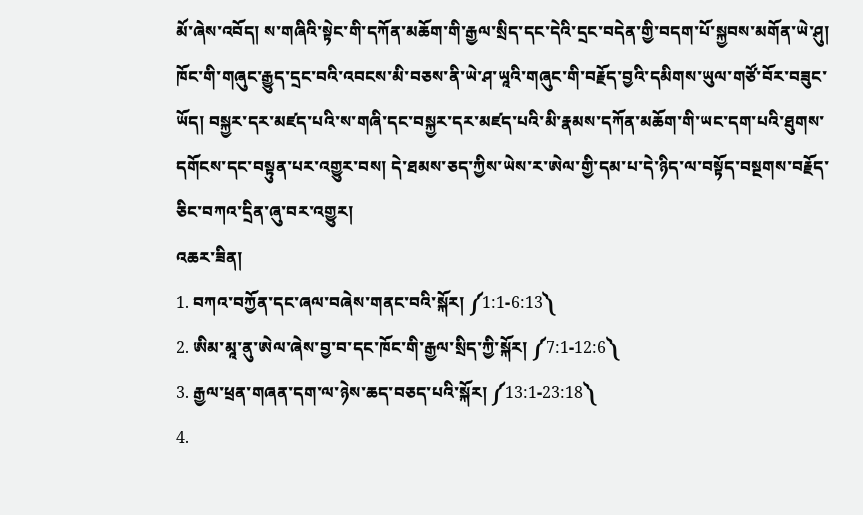མོ་ཞེས་འབོད། ས་གཞིའི་སྟེང་གི་དཀོན་མཆོག་གི་རྒྱལ་སྲིད་དང་དེའི་དྲང་བདེན་གྱི་བདག་པོ་སྐྱབས་མགོན་ཡེ་ཤུ། ཁོང་གི་གཞུང་རྒྱུད་དྲང་བའི་འབངས་མི་བཅས་ནི་ཡེ་ཤ་ཡཱའི་གཞུང་གི་བརྗོད་བྱའི་དམིགས་ཡུལ་གཙོ་བོར་བཟུང་ཡོད། བསྐྱར་དར་མཛད་པའི་ས་གཞི་དང་བསྐྱར་དར་མཛད་པའི་མི་རྣམས་དཀོན་མཆོག་གི་ཡང་དག་པའི་ཐུགས་དགོངས་དང་བསྟུན་པར་འགྱུར་བས། དེ་ཐམས་ཅད་ཀྱིས་ཡེས་ར་ཨེལ་གྱི་དམ་པ་དེ་ཉིད་ལ་བསྟོད་བསྔགས་བརྗོད་ཅིང་བཀའ་དྲིན་ཞུ་བར་འགྱུར།
འཆར་ཟིན།
1. བཀའ་བཀྱོན་དང་ཞལ་བཞེས་གནང་བའི་སྐོར། ༼1:1-6:13༽
2. ཨིམ་མཱ་ནུ་ཨེལ་ཞེས་བྱ་བ་དང་ཁོང་གི་རྒྱལ་སྲིད་ཀྱི་སྐོར། ༼7:1-12:6༽
3. རྒྱལ་ཕྲན་གཞན་དག་ལ་ཉེས་ཆད་བཅད་པའི་སྐོར། ༼13:1-23:18༽
4.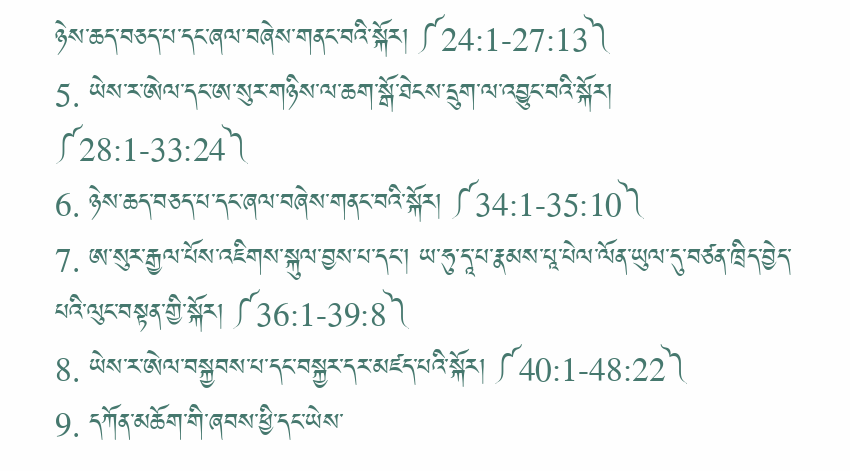ཉེས་ཆད་བཅད་པ་དང་ཞལ་བཞེས་གནང་བའི་སྐོར། ༼24:1-27:13༽
5. ཡེས་ར་ཨེལ་དང་ཨ་སུར་གཉིས་ལ་ཆག་སྒོ་ཐེངས་དྲུག་ལ་འབྱུང་བའི་སྐོར། ༼28:1-33:24༽
6. ཉེས་ཆད་བཅད་པ་དང་ཞལ་བཞེས་གནང་བའི་སྐོར། ༼34:1-35:10༽
7. ཨ་སུར་རྒྱལ་པོས་འཇིགས་སྐུལ་བྱས་པ་དང་། ཡ་ཧུ་དཱ་པ་རྣམས་པཱ་པེལ་ལོན་ཡུལ་དུ་བཙན་ཁྲིད་བྱེད་པའི་ལུང་བསྟན་གྱི་སྐོར། ༼36:1-39:8༽
8. ཡེས་ར་ཨེལ་བསྐྱབས་པ་དང་བསྐྱར་དར་མཛད་པའི་སྐོར། ༼40:1-48:22༽
9. དཀོན་མཆོག་གི་ཞབས་ཕྱི་དང་ཡེས་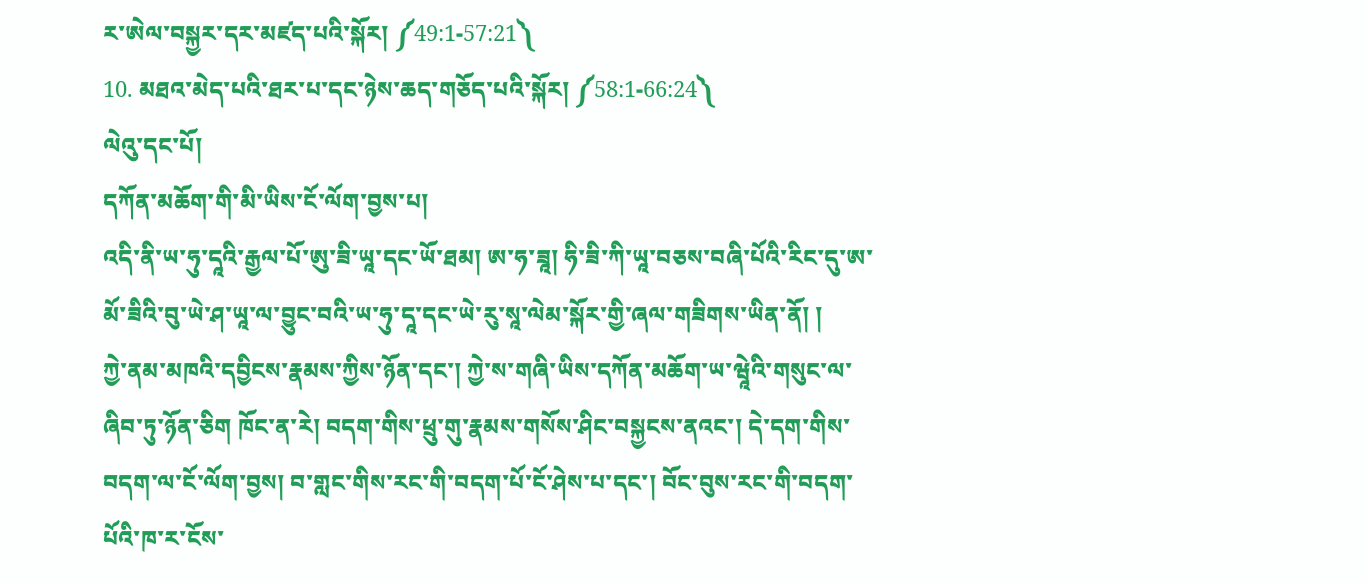ར་ཨེལ་བསྐྱར་དར་མཛད་པའི་སྐོར། ༼49:1-57:21༽
10. མཐའ་མེད་པའི་ཐར་པ་དང་ཉེས་ཆད་གཅོད་པའི་སྐོར། ༼58:1-66:24༽
ལེའུ་དང་པོ།
དཀོན་མཆོག་གི་མི་ཡིས་ངོ་ལོག་བྱས་པ།
འདི་ནི་ཡ་ཧུ་དཱའི་རྒྱལ་པོ་ཨུ་ཟི་ཡཱ་དང་ཡོ་ཐམ། ཨ་ཧ་ཟཱ། ཧི་ཟི་ཀི་ཡཱ་བཅས་བཞི་པོའི་རིང་དུ་ཨ་མོ་ཟིའི་བུ་ཡེ་ཤ་ཡཱ་ལ་བྱུང་བའི་ཡ་ཧུ་དཱ་དང་ཡེ་རུ་སཱ་ལེམ་སྐོར་གྱི་ཞལ་གཟིགས་ཡིན་ནོ། །
ཀྱེ་ནམ་མཁའི་དབྱིངས་རྣམས་ཀྱིས་ཉོན་དང་། ཀྱེ་ས་གཞི་ཡིས་དཀོན་མཆོག་ཡ་ཝཱེའི་གསུང་ལ་ཞིབ་ཏུ་ཉོན་ཅིག ཁོང་ན་རེ། བདག་གིས་ཕྲུ་གུ་རྣམས་གསོས་ཤིང་བསྐྱངས་ནའང་། དེ་དག་གིས་བདག་ལ་ངོ་ལོག་བྱས། བ་གླང་གིས་རང་གི་བདག་པོ་ངོ་ཤེས་པ་དང་། བོང་བུས་རང་གི་བདག་པོའི་ཁ་ར་ངོས་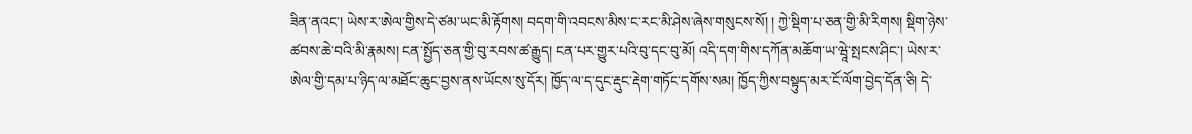ཟིན་ནའང་། ཡེས་ར་ཨེལ་གྱིས་དེ་ཙམ་ཡང་མི་རྟོགས། བདག་གི་འབངས་མིས་ང་རང་མི་ཤེས་ཞེས་གསུངས་སོ། ། ཀྱེ་སྡིག་པ་ཅན་གྱི་མི་རིགས། སྡིག་ཉེས་ཚབས་ཆེ་བའི་མི་རྣམས། ངན་སྤྱོད་ཅན་གྱི་བུ་རབས་ཚ་རྒྱུད། ངན་པར་གྱུར་པའི་བུ་དང་བུ་མོ། འདི་དག་གིས་དཀོན་མཆོག་ཡ་ཝཱེ་སྤངས་ཤིང་། ཡེས་ར་ཨེལ་གྱི་དམ་པ་ཉིད་ལ་མཐོང་ཆུང་བྱས་ནས་ཡོངས་སུ་དོར། ཁྱོད་ལ་ད་དུང་རྡུང་རྡེག་གཏོང་དགོས་སམ། ཁྱོད་ཀྱིས་བསྟུད་མར་ངོ་ལོག་བྱེད་དོན་ཅི། དེ་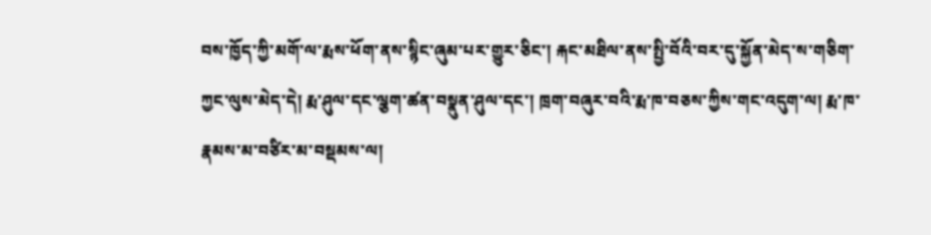བས་ཁྱོད་ཀྱི་མགོ་ལ་རྨས་ཕོག་ནས་སྙིང་ཞུམ་པར་གྱུར་ཅིང་། རྐང་མཐིལ་ནས་སྤྱི་བོའི་བར་དུ་སྐྱོན་མེད་ས་གཅིག་ཀྱང་ལུས་མེད་དེ། རྨ་ཤུལ་དང་ལྕག་ཚན་བསྣུན་ཤུལ་དང་། ཁྲག་བཞུར་བའི་རྨ་ཁ་བཅས་ཀྱིས་གང་འདུག་ལ། རྨ་ཁ་རྣམས་མ་བཙིར་མ་བསྡམས་ལ།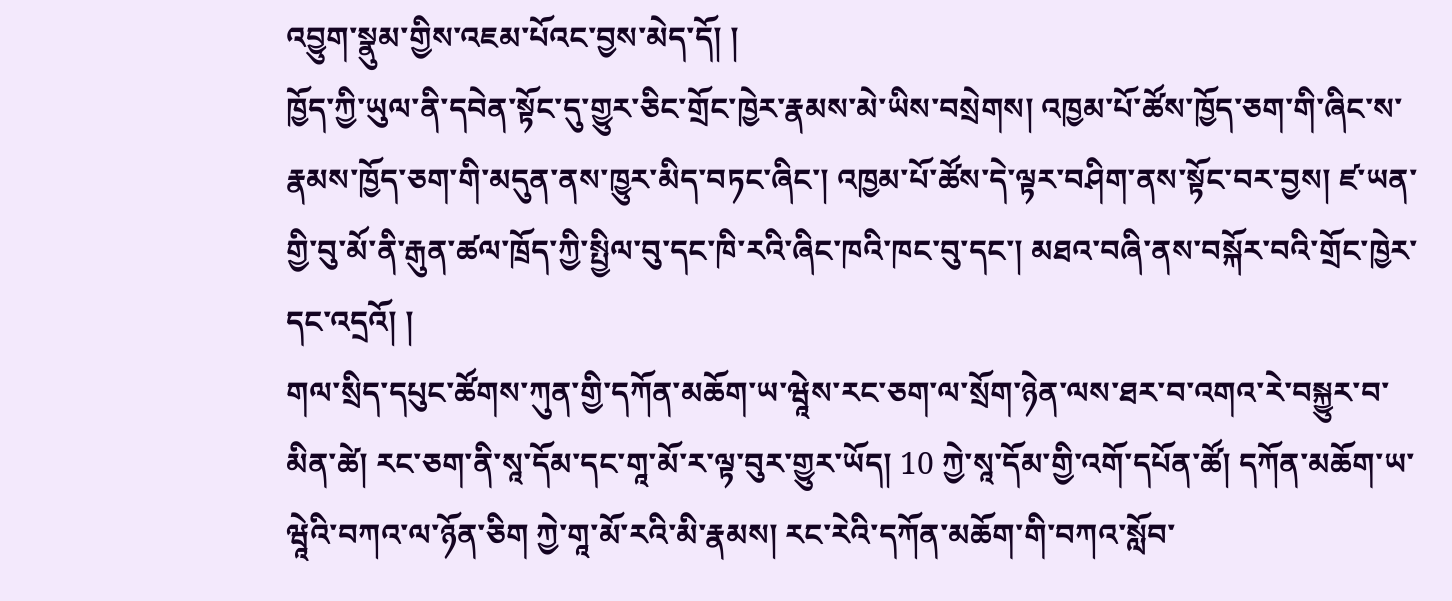འབྱུག་སྣུམ་གྱིས་འཇམ་པོའང་བྱས་མེད་དོ། །
ཁྱོད་ཀྱི་ཡུལ་ནི་དབེན་སྟོང་དུ་གྱུར་ཅིང་གྲོང་ཁྱེར་རྣམས་མེ་ཡིས་བསྲེགས། འཁྱམ་པོ་ཚོས་ཁྱོད་ཅག་གི་ཞིང་ས་རྣམས་ཁྱོད་ཅག་གི་མདུན་ནས་ཁྱུར་མིད་བཏང་ཞིང་། འཁྱམ་པོ་ཚོས་དེ་ལྟར་བཤིག་ནས་སྟོང་བར་བྱས། ཛ་ཡན་གྱི་བུ་མོ་ནི་རྒུན་ཚལ་ཁྲོད་ཀྱི་སྤྱིལ་བུ་དང་ཁི་རའི་ཞིང་ཁའི་ཁང་བུ་དང་། མཐའ་བཞི་ནས་བསྐོར་བའི་གྲོང་ཁྱེར་དང་འདྲའོ། །
གལ་སྲིད་དཔུང་ཚོགས་ཀུན་གྱི་དཀོན་མཆོག་ཡ་ཝཱེས་རང་ཅག་ལ་སྲོག་ཉེན་ལས་ཐར་བ་འགའ་རེ་བསྐྱུར་བ་མིན་ཚེ། རང་ཅག་ནི་སཱ་དོམ་དང་གཱ་མོ་ར་ལྟ་བུར་གྱུར་ཡོད། 10 ཀྱེ་སཱ་དོམ་གྱི་འགོ་དཔོན་ཚོ། དཀོན་མཆོག་ཡ་ཝཱེའི་བཀའ་ལ་ཉོན་ཅིག ཀྱེ་གཱ་མོ་རའི་མི་རྣམས། རང་རེའི་དཀོན་མཆོག་གི་བཀའ་སློབ་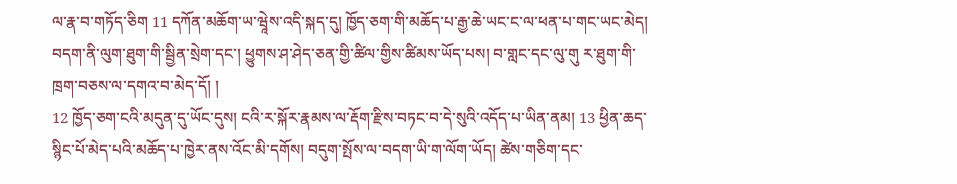ལ་རྣ་བ་གཏོད་ཅིག 11 དཀོན་མཆོག་ཡ་ཝཱེས་འདི་སྐད་དུ། ཁྱོད་ཅག་གི་མཆོད་པ་རྒྱ་ཆེ་ཡང་ང་ལ་ཕན་པ་གང་ཡང་མེད། བདག་ནི་ལུག་ཐུག་གི་སྦྱིན་སྲེག་དང་། ཕྱུགས་ཤ་ཤེད་ཅན་གྱི་ཚིལ་གྱིས་ཚིམས་ཡོད་པས། བ་གླང་དང་ལུ་གུ ར་ཐུག་གི་ཁྲག་བཅས་ལ་དགའ་བ་མེད་དོ། །
12 ཁྱོད་ཅག་ངའི་མདུན་དུ་ཡོང་དུས། ངའི་ར་སྐོར་རྣམས་ལ་རྡོག་རྫིས་བཏང་བ་དེ་སུའི་འདོད་པ་ཡིན་ནམ། 13 ཕྱིན་ཆད་སྙིང་པོ་མེད་པའི་མཆོད་པ་ཁྱེར་ནས་འོང་མི་དགོས། བདུག་སྤོས་ལ་བདག་ཡི་ག་ལོག་ཡོད། ཚེས་གཅིག་དང་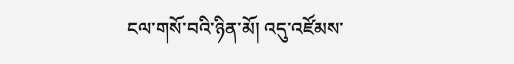ངལ་གསོ་བའི་ཉིན་མོ། འདུ་འཛོམས་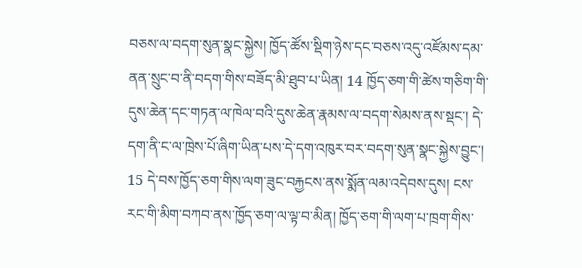བཅས་ལ་བདག་སུན་སྣང་སྐྱེས། ཁྱོད་ཚོས་སྡིག་ཉེས་དང་བཅས་འདུ་འཛོམས་དམ་ནན་སྲུང་བ་ནི་བདག་གིས་བཟོད་མི་ཐུབ་པ་ཡིན། 14 ཁྱོད་ཅག་གི་ཚེས་གཅིག་གི་དུས་ཆེན་དང་གཏན་ལ་ཁེལ་བའི་དུས་ཆེན་རྣམས་ལ་བདག་སེམས་ནས་སྡང་། དེ་དག་ནི་ང་ལ་ཁྲེས་པོ་ཞིག་ཡིན་པས་དེ་དག་འཁུར་བར་བདག་སུན་སྣང་སྐྱེས་བྱུང་། 15 དེ་བས་ཁྱོད་ཅག་གིས་ལག་ཟུང་བརྐྱངས་ནས་སྨོན་ལམ་འདེབས་དུས། ངས་རང་གི་མིག་བཀབ་ནས་ཁྱོད་ཅག་ལ་ལྟ་བ་མིན། ཁྱོད་ཅག་གི་ལག་པ་ཁྲག་གིས་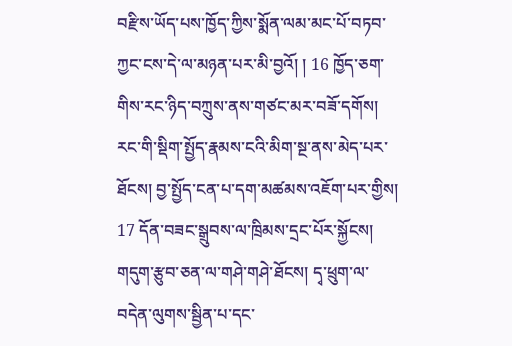བརྫིས་ཡོད་པས་ཁྱོད་ཀྱིས་སྨོན་ལམ་མང་པོ་བཏབ་ཀྱང་ངས་དེ་ལ་མཉན་པར་མི་བྱའོ། ། 16 ཁྱོད་ཅག་གིས་རང་ཉིད་བཀྲུས་ནས་གཙང་མར་བཟོ་དགོས། རང་གི་སྡིག་སྤྱོད་རྣམས་ངའི་མིག་སྔ་ནས་མེད་པར་ཐོངས། བྱ་སྤྱོད་ངན་པ་དག་མཚམས་འཇོག་པར་གྱིས། 17 དོན་བཟང་སྒྲུབས་ལ་ཁྲིམས་དྲང་པོར་སྐྱོངས། གདུག་རྩུབ་ཅན་ལ་གཤེ་གཤེ་ཐོངས། དྭ་ཕྲུག་ལ་བདེན་ལུགས་སྦྱིན་པ་དང་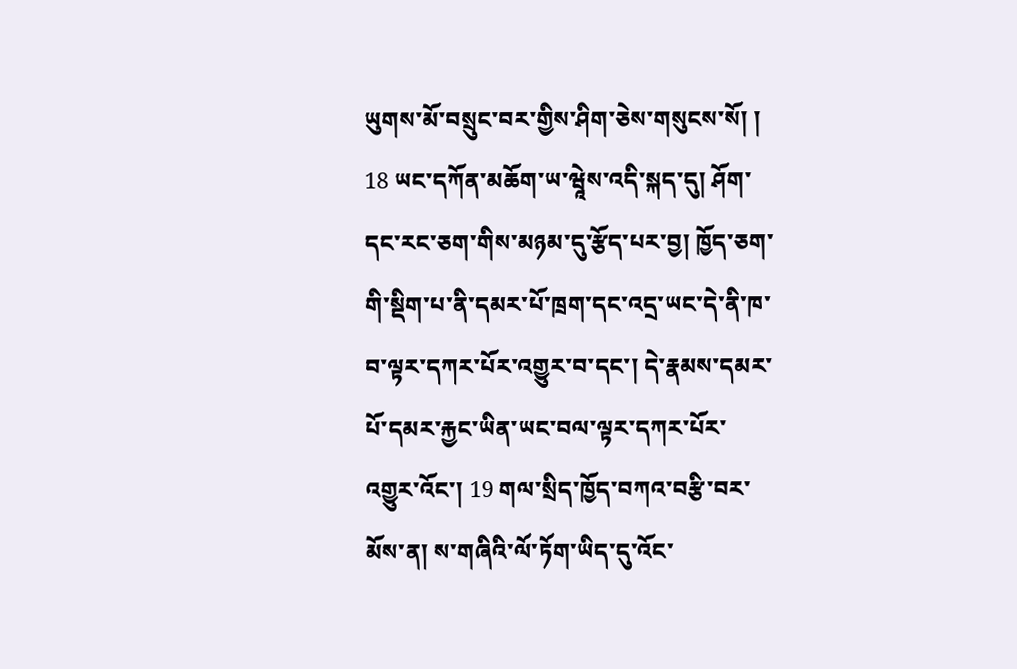ཡུགས་མོ་བསྲུང་བར་གྱིས་ཤིག་ཅེས་གསུངས་སོ། །
18 ཡང་དཀོན་མཆོག་ཡ་ཝཱེས་འདི་སྐད་དུ། ཤོག་དང་རང་ཅག་གིས་མཉམ་དུ་རྩོད་པར་བྱ། ཁྱོད་ཅག་གི་སྡིག་པ་ནི་དམར་པོ་ཁྲག་དང་འདྲ་ཡང་དེ་ནི་ཁ་བ་ལྟར་དཀར་པོར་འགྱུར་བ་དང་། དེ་རྣམས་དམར་པོ་དམར་རྐྱང་ཡིན་ཡང་བལ་ལྟར་དཀར་པོར་འགྱུར་འོང་། 19 གལ་སྲིད་ཁྱོད་བཀའ་བརྩི་བར་མོས་ན། ས་གཞིའི་ལོ་ཏོག་ཡིད་དུ་འོང་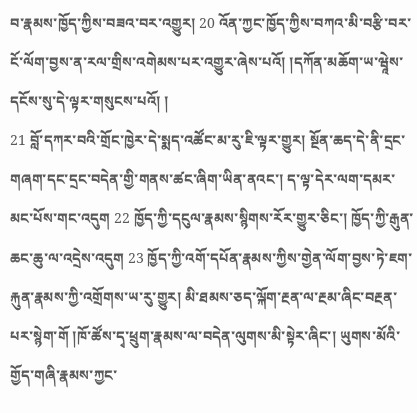བ་རྣམས་ཁྱོད་ཀྱིས་བཟའ་བར་འགྱུར། 20 འོན་ཀྱང་ཁྱོད་ཀྱིས་བཀའ་མི་བརྩི་བར་ངོ་ལོག་བྱས་ན་རལ་གྲིས་འགེམས་པར་འགྱུར་ཞེས་པའོ། །དཀོན་མཆོག་ཡ་ཝཱེས་དངོས་སུ་དེ་ལྟར་གསུངས་པའོ། །
21 བློ་དཀར་བའི་གྲོང་ཁྱེར་དེ་སྨད་འཚོང་མ་རུ་ཇི་ལྟར་གྱུར། སྔོན་ཆད་དེ་ནི་དྲང་གཞག་དང་དྲང་བདེན་གྱི་གནས་ཚང་ཞིག་ཡིན་ནའང་། ད་ལྟ་དེར་ལག་དམར་མང་པོས་གང་འདུག 22 ཁྱོད་ཀྱི་དངུལ་རྣམས་སྙིགས་རོར་གྱུར་ཅིང་། ཁྱོད་ཀྱི་རྒུན་ཆང་ཆུ་ལ་འདྲེས་འདུག 23 ཁྱོད་ཀྱི་འགོ་དཔོན་རྣམས་ཀྱིས་གྱེན་ལོག་བྱས་ཏེ་ཇག་རྐུན་རྣམས་ཀྱི་འགྲོགས་ཡ་རུ་གྱུར། མི་ཐམས་ཅད་ལྐོག་རྔན་ལ་རྔམ་ཞིང་བརྔན་པར་སྙེག་གོ །ཁོ་ཚོས་དྭ་ཕྲུག་རྣམས་ལ་བདེན་ལུགས་མི་སྟེར་ཞིང་། ཡུགས་མོའི་གྱོད་གཞི་རྣམས་ཀྱང་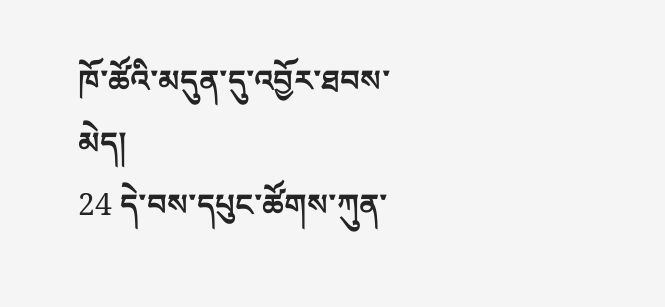ཁོ་ཚོའི་མདུན་དུ་འབྱོར་ཐབས་མེད།
24 དེ་བས་དཔུང་ཚོགས་ཀུན་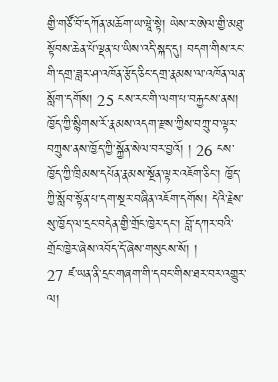གྱི་གཙོ་བོ་དཀོན་མཆོག་ཡ་ཝཱེ་སྟེ། ཡེས་ར་ཨེལ་གྱི་མཐུ་སྟོབས་ཆེན་པོ་ལྡན་པ་ཡིས་འདི་སྐད་དུ། བདག་གིས་རང་གི་དགྲ་ཟླར་ཤ་འཁོན་རྩོད་ཅིང་དགྲ་རྣམས་ལ་འཁོན་ལན་སློག་དགོས། 25 ངས་རང་གི་ལག་པ་བརྐྱངས་ནས། ཁྱོད་ཀྱི་སྙིགས་རོ་རྣམས་འདག་རྫས་ཀྱིས་བཀྲུ་བ་ལྟར་བཀྲུས་ནས་ཁྱོད་ཀྱི་སྐྱོན་སེལ་བར་བྱའོ། ། 26 ངས་ཁྱོད་ཀྱི་ཁྲིམས་དཔོན་རྣམས་སྔོན་ལྟར་འཇོག་ཅིང་། ཁྱོད་ཀྱི་སློབ་སྟོན་པ་དག་སྔར་བཞིན་འཇོག་དགོས། དེའི་རྗེས་སུ་ཁྱོད་ལ་དྲང་བདེན་གྱི་གྲོང་ཁྱེར་དང་། བློ་དཀར་བའི་གྲོང་ཁྱེར་ཞེས་འབོད་དོ་ཞེས་གསུངས་སོ། །
27 ཛ་ཡན་ནི་དྲང་གཞག་གི་དབང་གིས་ཐར་བར་འགྱུར་ལ།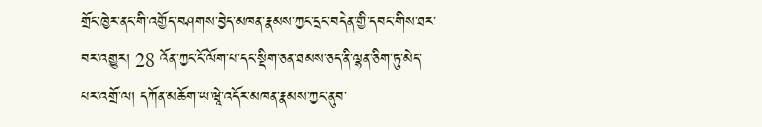གྲོང་ཁྱེར་ནང་གི་འགྱོད་བཤགས་བྱེད་མཁན་རྣམས་ཀྱང་དྲང་བདེན་གྱི་དབང་གིས་ཐར་བར་འགྱུར། 28 འོན་ཀྱང་ངོ་ལོག་པ་དང་སྡིག་ཅན་ཐམས་ཅད་ནི་ལྷན་ཅིག་ཏུ་མེད་པར་འགྲོ་ལ། དཀོན་མཆོག་ཡ་ཝཱེ་འདོར་མཁན་རྣམས་ཀྱང་ནུབ་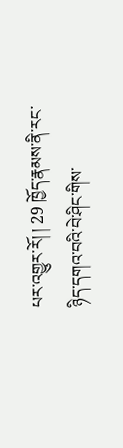པར་འགྱུར་རོ། ། 29 ཁྱོད་རྣམས་ནི་རང་ཉིད་དགའ་བའི་བེ་ཤིང་གིས་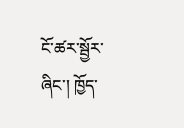ངོ་ཚར་སྦྱོར་ཞིང་། ཁྱོད་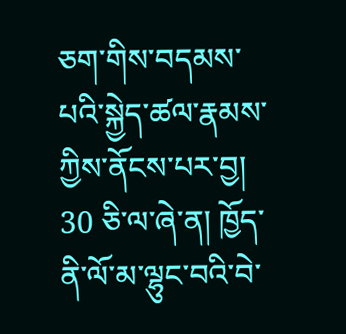ཅག་གིས་བདམས་པའི་སྐྱེད་ཚལ་རྣམས་ཀྱིས་ནོངས་པར་བྱ། 30 ཅི་ལ་ཞེ་ན། ཁྱོད་ནི་ལོ་མ་ལྷུང་བའི་བེ་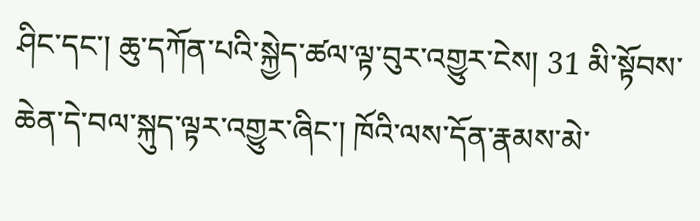ཤིང་དང་། ཆུ་དཀོན་པའི་སྐྱེད་ཚལ་ལྟ་བུར་འགྱུར་ངེས། 31 མི་སྟོབས་ཆེན་དེ་བལ་སྐུད་ལྟར་འགྱུར་ཞིང་། ཁོའི་ལས་དོན་རྣམས་མེ་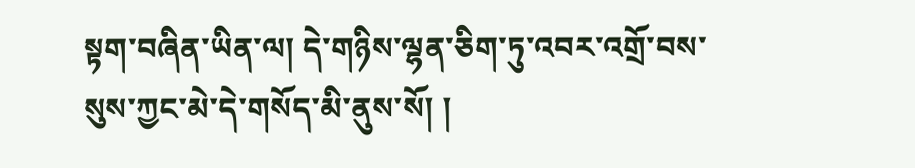སྟག་བཞིན་ཡིན་ལ། དེ་གཉིས་ལྷན་ཅིག་ཏུ་འབར་འགྲོ་བས་སུས་ཀྱང་མེ་དེ་གསོད་མི་ནུས་སོ། །